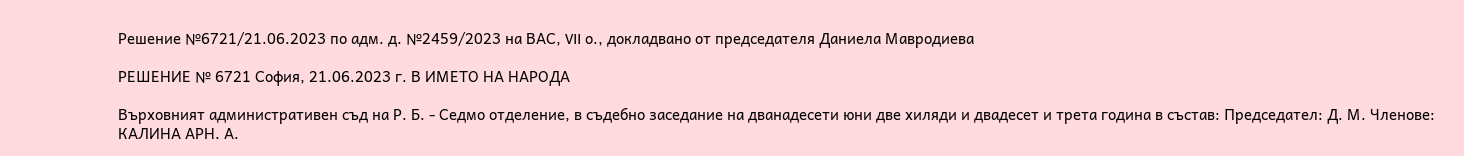Решение №6721/21.06.2023 по адм. д. №2459/2023 на ВАС, VII о., докладвано от председателя Даниела Мавродиева

РЕШЕНИЕ № 6721 София, 21.06.2023 г. В ИМЕТО НА НАРОДА

Върховният административен съд на Р. Б. - Седмо отделение, в съдебно заседание на дванадесети юни две хиляди и двадесет и трета година в състав: Председател: Д. М. Членове: КАЛИНА АРН. А.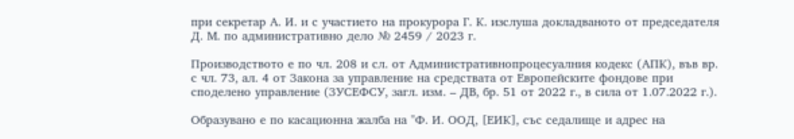при секретар А. И. и с участието на прокурора Г. К. изслуша докладваното от председателя Д. М. по административно дело № 2459 / 2023 г.

Производството е по чл. 208 и сл. от Административнопроцесуалния кодекс (АПК), във вр. с чл. 73, ал. 4 от Закона за управление на средствата от Европейските фондове при споделено управление (ЗУСЕФСУ, загл. изм. – ДВ, бр. 51 от 2022 г., в сила от 1.07.2022 г.).

Образувано е по касационна жалба на "Ф. И. ООД, [ЕИК], със седалище и адрес на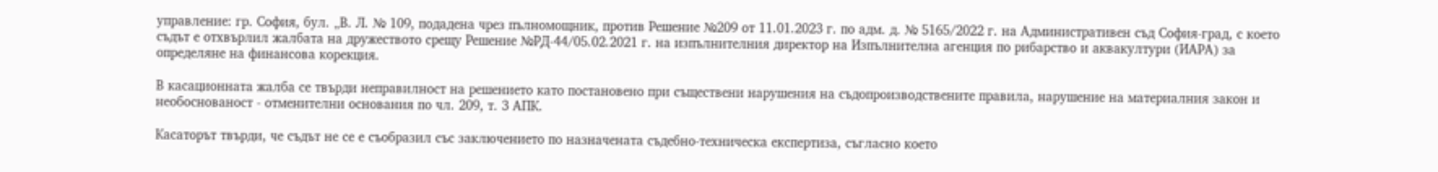управление: гр. София, бул. „В. Л. № 109, подадена чрез пълномощник, против Решение №209 от 11.01.2023 г. по адм. д. № 5165/2022 г. на Административен съд София-град, с което съдът е отхвърлил жалбата на дружеството срещу Решение №РД-44/05.02.2021 г. на изпълнителния директор на Изпълнителна агенция по рибарство и аквакултури (ИАРА) за определяне на финансова корекция.

В касационната жалба се твърди неправилност на решението като постановено при съществени нарушения на съдопроизводствените правила, нарушение на материалния закон и необоснованост - отменителни основания по чл. 209, т. 3 АПК.

Касаторът твърди, че съдът не се е съобразил със заключението по назначената съдебно-техническа експертиза, съгласно което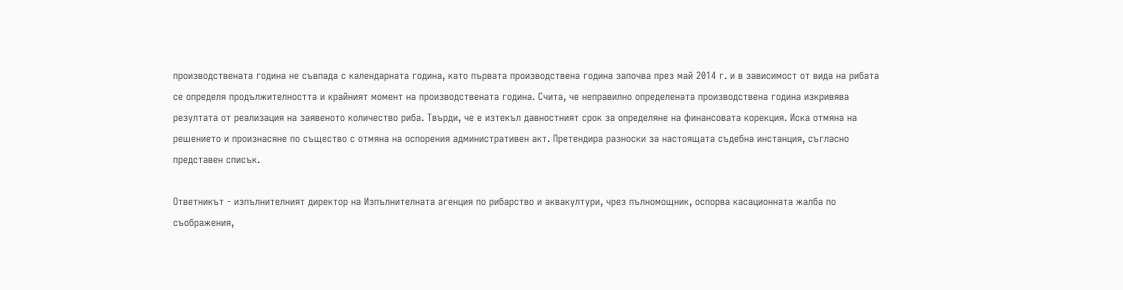производствената година не съвпада с календарната година, като първата производствена година започва през май 2014 г. и в зависимост от вида на рибата се определя продължителността и крайният момент на производствената година. Счита, че неправилно определената производствена година изкривява резултата от реализация на заявеното количество риба. Твърди, че е изтекъл давностният срок за определяне на финансовата корекция. Иска отмяна на решението и произнасяне по същество с отмяна на оспорения административен акт. Претендира разноски за настоящата съдебна инстанция, съгласно представен списък.

Ответникът - изпълнителният директор на Изпълнителната агенция по рибарство и аквакултури, чрез пълномощник, оспорва касационната жалба по съображения,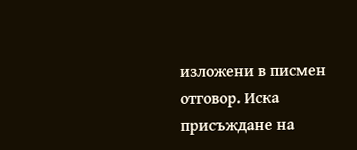изложени в писмен отговор. Иска присъждане на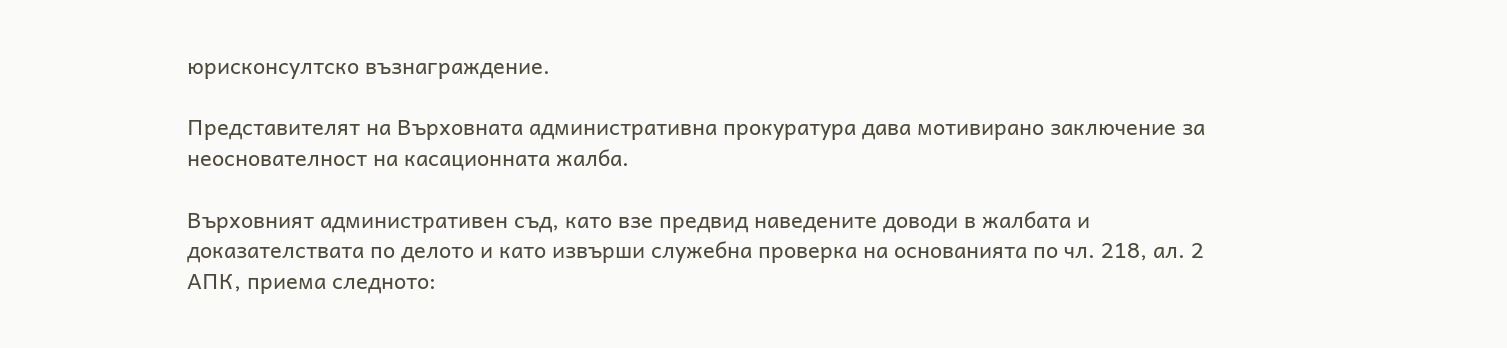юрисконсултско възнаграждение.

Представителят на Върховната административна прокуратура дава мотивирано заключение за неоснователност на касационната жалба.

Върховният административен съд, като взе предвид наведените доводи в жалбата и доказателствата по делото и като извърши служебна проверка на основанията по чл. 218, ал. 2 АПК, приема следното: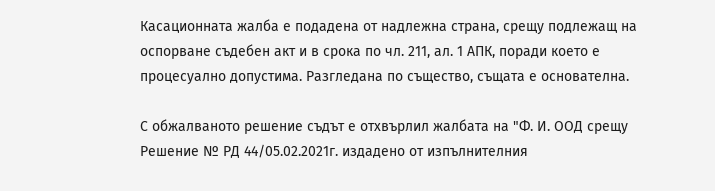Касационната жалба е подадена от надлежна страна, срещу подлежащ на оспорване съдебен акт и в срока по чл. 211, ал. 1 АПК, поради което е процесуално допустима. Разгледана по същество, същата е основателна.

С обжалваното решение съдът е отхвърлил жалбата на "Ф. И. ООД срещу Решение № РД 44/05.02.2021г. издадено от изпълнителния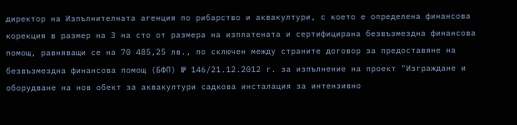директор на Изпълнителната агенция по рибарство и аквакултури, с което е определена финансова корекция в размер на 3 на сто от размера на изплатената и сертифицирана безвъзмездна финансова помощ, равняващи се на 70 485,25 лв., по сключен между страните договор за предоставяне на безвъзмездна финансова помощ (БФП) № 146/21.12.2012 г. за изпълнение на проект "Изграждане и оборудване на нов обект за аквакултури садкова инсталация за интензивно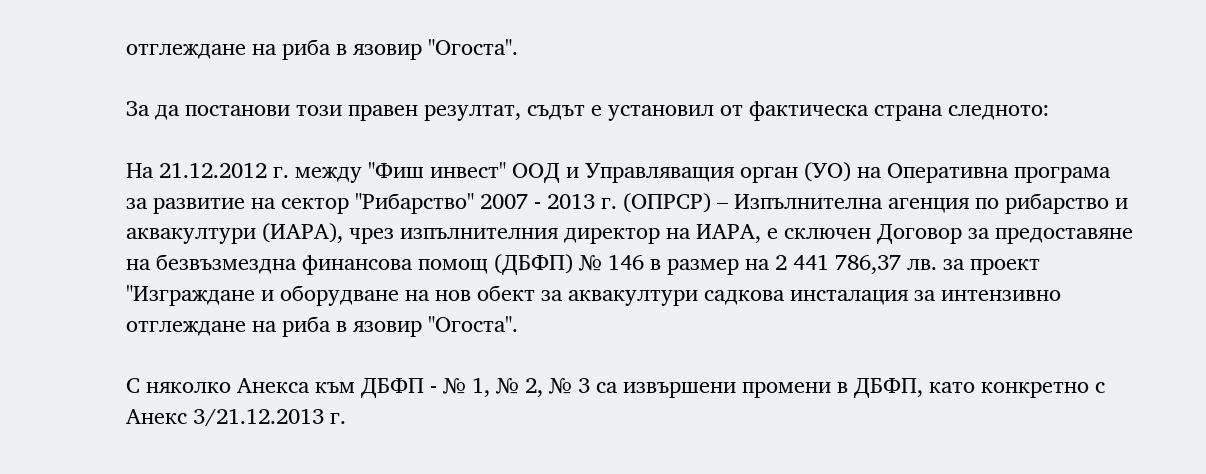отглеждане на риба в язовир "Огоста".

За да постанови този правен резултат, съдът е установил от фактическа страна следното:

На 21.12.2012 г. между "Фиш инвест" ООД и Управляващия орган (УО) на Оперативна програма за развитие на сектор "Рибарство" 2007 - 2013 г. (ОПРСР) – Изпълнителна агенция по рибарство и аквакултури (ИАРА), чрез изпълнителния директор на ИАРА, е сключен Договор за предоставяне на безвъзмездна финансова помощ (ДБФП) № 146 в размер на 2 441 786,37 лв. за проект "Изграждане и оборудване на нов обект за аквакултури садкова инсталация за интензивно отглеждане на риба в язовир "Огоста".

С няколко Анекса към ДБФП - № 1, № 2, № 3 са извършени промени в ДБФП, като конкретно с Анекс 3/21.12.2013 г.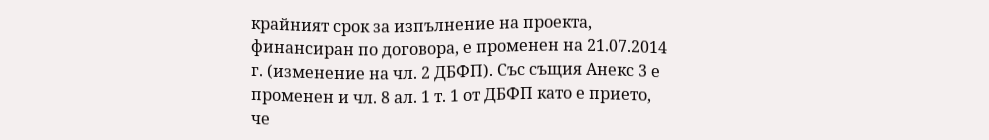крайният срок за изпълнение на проекта, финансиран по договора, е променен на 21.07.2014 г. (изменение на чл. 2 ДБФП). Със същия Анекс 3 е променен и чл. 8 ал. 1 т. 1 от ДБФП като е прието, че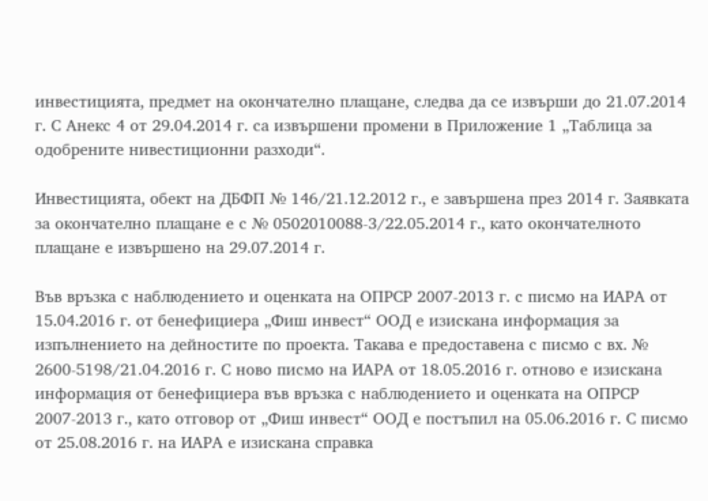инвестицията, предмет на окончателно плащане, следва да се извърши до 21.07.2014 г. С Анекс 4 от 29.04.2014 г. са извършени промени в Приложение 1 „Таблица за одобрените нивестиционни разходи“.

Инвестицията, обект на ДБФП № 146/21.12.2012 г., е завършена през 2014 г. Заявката за окончателно плащане е с № 0502010088-3/22.05.2014 г., като окончателното плащане е извършено на 29.07.2014 г.

Във връзка с наблюдението и оценката на ОПРСР 2007-2013 г. с писмо на ИАРА от 15.04.2016 г. от бенефициера „Фиш инвест“ ООД е изискана информация за изпълнението на дейностите по проекта. Такава е предоставена с писмо с вх. № 2600-5198/21.04.2016 г. С ново писмо на ИАРА от 18.05.2016 г. отново е изискана информация от бенефициера във връзка с наблюдението и оценката на ОПРСР 2007-2013 г., като отговор от „Фиш инвест“ ООД е постъпил на 05.06.2016 г. С писмо от 25.08.2016 г. на ИАРА е изискана справка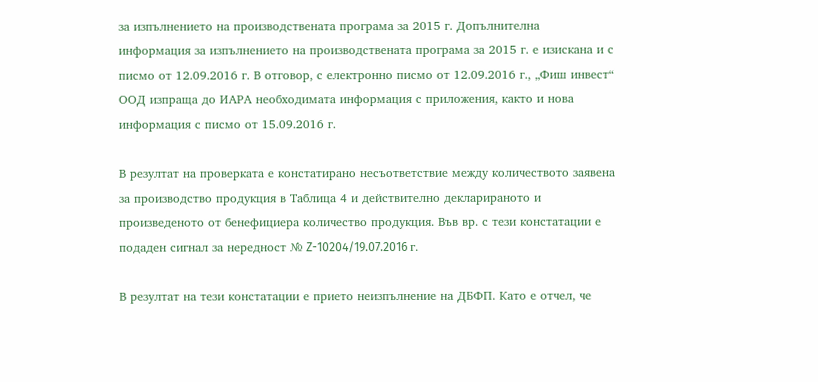за изпълнението на производствената програма за 2015 г. Допълнителна информация за изпълнението на производствената програма за 2015 г. е изискана и с писмо от 12.09.2016 г. В отговор, с електронно писмо от 12.09.2016 г., „Фиш инвест“ ООД изпраща до ИАРА необходимата информация с приложения, както и нова информация с писмо от 15.09.2016 г.

В резултат на проверката е констатирано несъответствие между количеството заявена за производство продукция в Таблица 4 и действително декларираното и произведеното от бенефициера количество продукция. Във вр. с тези констатации е подаден сигнал за нередност № Z-10204/19.07.2016 г.

В резултат на тези констатации е прието неизпълнение на ДБФП. Като е отчел, че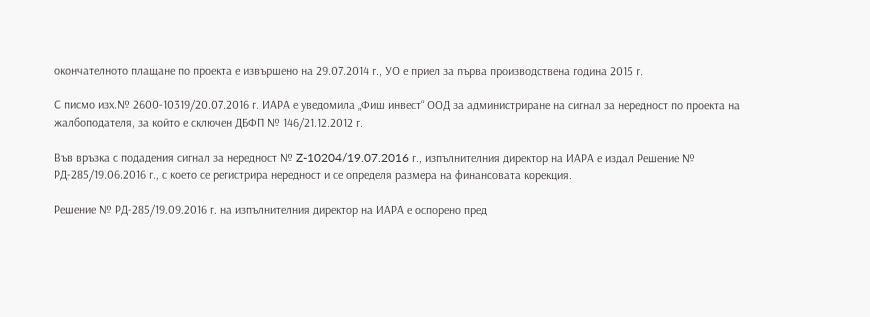окончателното плащане по проекта е извършено на 29.07.2014 г., УО е приел за първа производствена година 2015 г.

С писмо изх.№ 2600-10319/20.07.2016 г. ИАРА е уведомила „Фиш инвест“ ООД за администриране на сигнал за нередност по проекта на жалбоподателя, за който е сключен ДБФП № 146/21.12.2012 г.

Във връзка с подадения сигнал за нередност № Z-10204/19.07.2016 г., изпълнителния директор на ИАРА е издал Решение № РД-285/19.06.2016 г., с което се регистрира нередност и се определя размера на финансовата корекция.

Решение № РД-285/19.09.2016 г. на изпълнителния директор на ИАРА е оспорено пред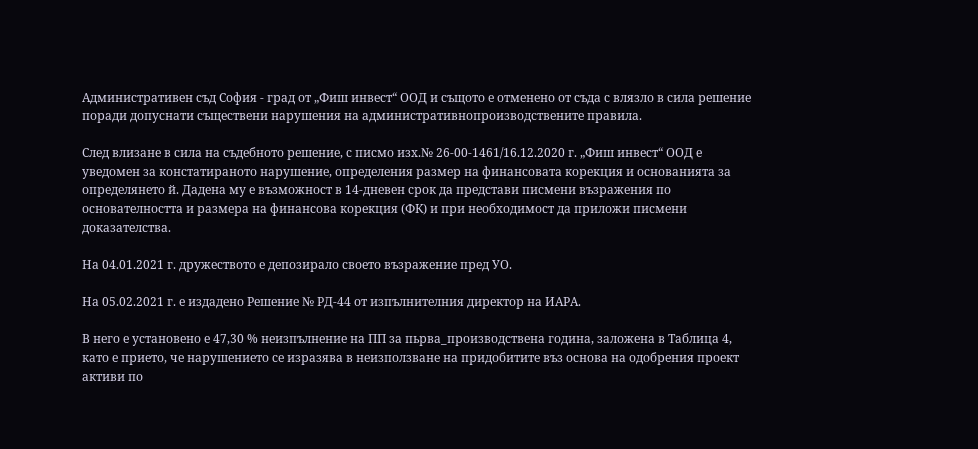Административен съд София - град от „Фиш инвест“ ООД и същото е отменено от съда с влязло в сила решение поради допуснати съществени нарушения на административнопроизводствените правила.

След влизане в сила на съдебното решение, с писмо изх.№ 26-00-1461/16.12.2020 г. „Фиш инвест“ ООД е уведомен за констатираното нарушение, определения размер на финансовата корекция и основанията за определянето й. Дадена му е възможност в 14-дневен срок да представи писмени възражения по основателността и размера на финансова корекция (ФК) и при необходимост да приложи писмени доказателства.

На 04.01.2021 г. дружеството е депозирало своето възражение пред УО.

На 05.02.2021 г. е издадено Решение № РД-44 от изпълнителния директор на ИАРА.

В него е установено е 47,30 % неизпълнение на ПП за пьрва_производствена година, заложена в Таблица 4, като е прието, че нарушението се изразява в неизползване на придобитите въз основа на одобрения проект активи по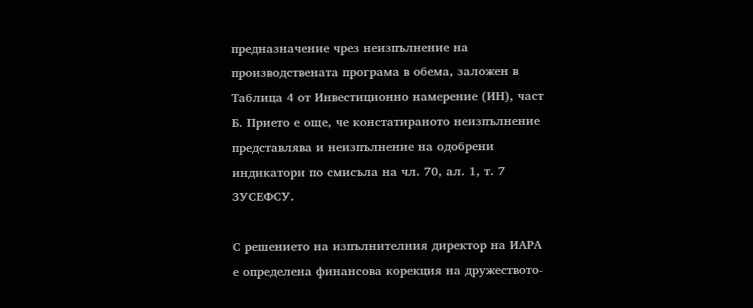предназначение чрез неизпълнение на производствената програма в обема, заложен в Таблица 4 от Инвестиционно намерение (ИН), част Б. Прието е още, че констатираното неизпълнение представлява и неизпълнение на одобрени индикатори по смисъла на чл. 70, ал. 1, т. 7 ЗУСЕФСУ.

С решението на изпълнителния директор на ИАРА е определена финансова корекция на дружеството-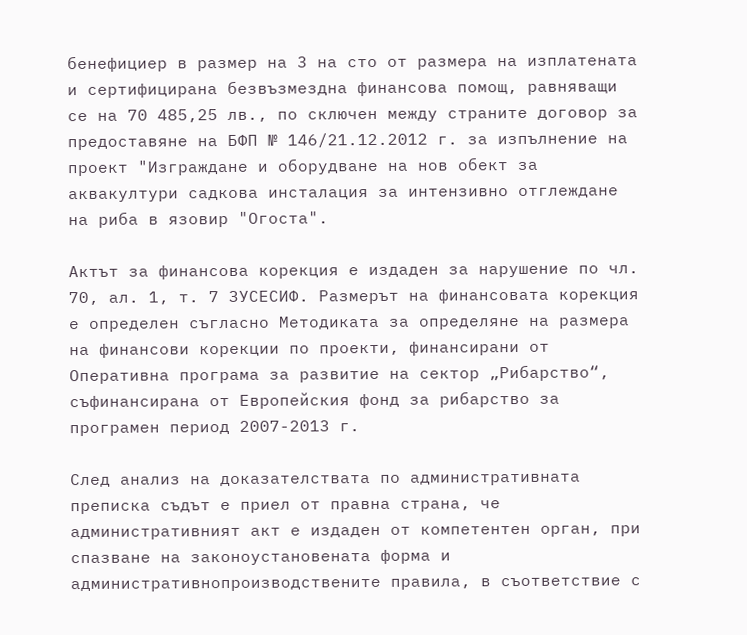бенефициер в размер на 3 на сто от размера на изплатената и сертифицирана безвъзмездна финансова помощ, равняващи се на 70 485,25 лв., по сключен между страните договор за предоставяне на БФП № 146/21.12.2012 г. за изпълнение на проект "Изграждане и оборудване на нов обект за аквакултури садкова инсталация за интензивно отглеждане на риба в язовир "Огоста".

Актът за финансова корекция е издаден за нарушение по чл. 70, ал. 1, т. 7 ЗУСЕСИФ. Размерът на финансовата корекция е определен съгласно Методиката за определяне на размера на финансови корекции по проекти, финансирани от Оперативна програма за развитие на сектор „Рибарство“, съфинансирана от Европейския фонд за рибарство за програмен период 2007-2013 г.

След анализ на доказателствата по административната преписка съдът е приел от правна страна, че административният акт е издаден от компетентен орган, при спазване на законоустановената форма и административнопроизводствените правила, в съответствие с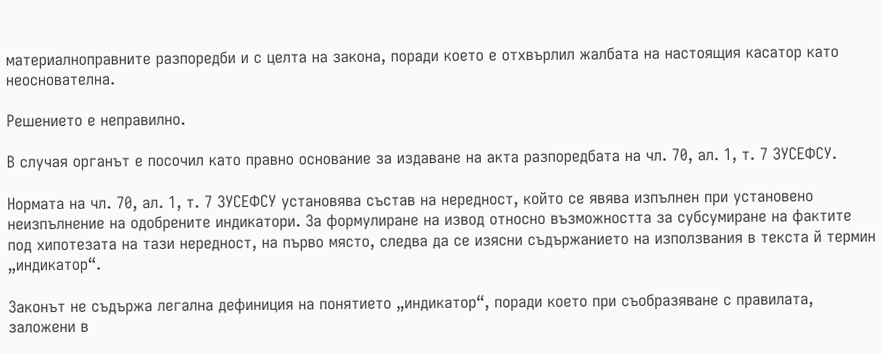материалноправните разпоредби и с целта на закона, поради което е отхвърлил жалбата на настоящия касатор като неоснователна.

Решението е неправилно.

В случая органът е посочил като правно основание за издаване на акта разпоредбата на чл. 70, ал. 1, т. 7 ЗУСЕФСУ.

Нормата на чл. 70, ал. 1, т. 7 ЗУСЕФСУ установява състав на нередност, който се явява изпълнен при установено неизпълнение на одобрените индикатори. За формулиране на извод относно възможността за субсумиране на фактите под хипотезата на тази нередност, на първо място, следва да се изясни съдържанието на използвания в текста й термин „индикатор“.

Законът не съдържа легална дефиниция на понятието „индикатор“, поради което при съобразяване с правилата, заложени в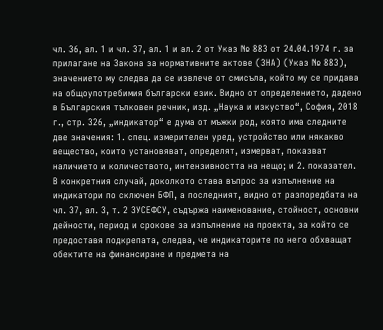чл. 36, ал. 1 и чл. 37, ал. 1 и ал. 2 от Указ № 883 от 24.04.1974 г. за прилагане на Закона за нормативните актове (ЗНА) (Указ № 883), значението му следва да се извлече от смисъла, който му се придава на общоупотребимия български език. Видно от определението, дадено в Българския тълковен речник, изд. „Наука и изкуство“, София, 2018 г., стр. 326, „индикатор“ е дума от мъжки род, която има следните две значения: 1. спец. измерителен уред, устройство или някакво вещество, които установяват, определят, измерват, показват наличието и количеството, интензивността на нещо; и 2. показател. В конкретния случай, доколкото става въпрос за изпълнение на индикатори по сключен БФП, а последният, видно от разпоредбата на чл. 37, ал. 3, т. 2 ЗУСЕФСУ, съдържа наименование, стойност, основни дейности, период и срокове за изпълнение на проекта, за който се предоставя подкрепата, следва, че индикаторите по него обхващат обектите на финансиране и предмета на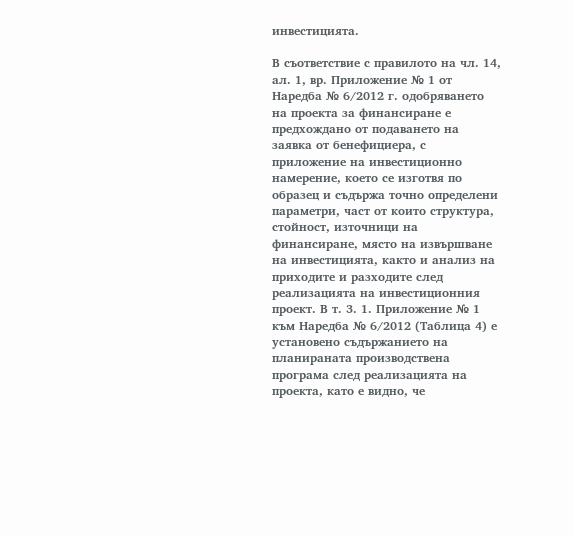инвестицията.

В съответствие с правилото на чл. 14, ал. 1, вр. Приложение № 1 от Наредба № 6/2012 г. одобряването на проекта за финансиране е предхождано от подаването на заявка от бенефициера, с приложение на инвестиционно намерение, което се изготвя по образец и съдържа точно определени параметри, част от които структура, стойност, източници на финансиране, място на извършване на инвестицията, както и анализ на приходите и разходите след реализацията на инвестиционния проект. В т. 3. 1. Приложение № 1 към Наредба № 6/2012 (Таблица 4) е установено съдържанието на планираната производствена програма след реализацията на проекта, като е видно, че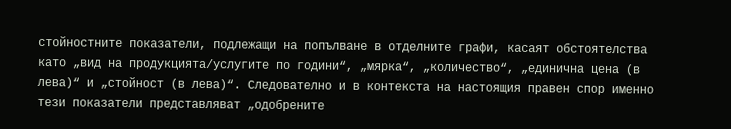стойностните показатели, подлежащи на попълване в отделните графи, касаят обстоятелства като „вид на продукцията/услугите по години“, „мярка“, „количество“, „единична цена (в лева)“ и „стойност (в лева)“. Следователно и в контекста на настоящия правен спор именно тези показатели представляват „одобрените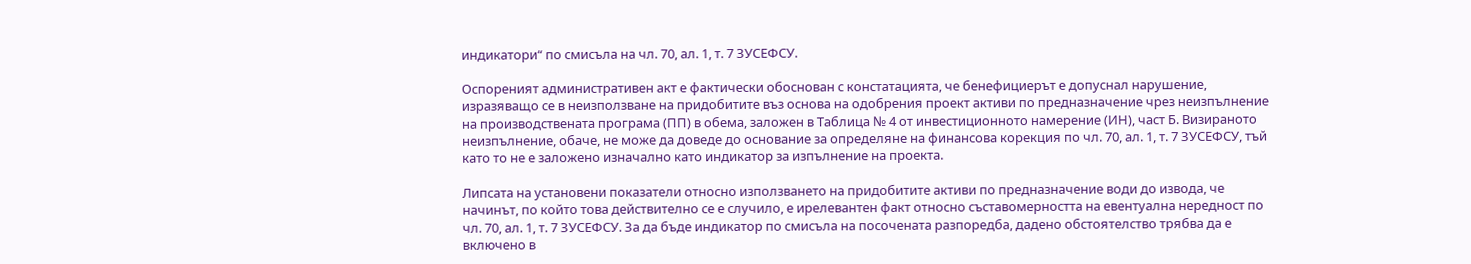индикатори“ по смисъла на чл. 70, ал. 1, т. 7 ЗУСЕФСУ.

Оспореният административен акт е фактически обоснован с констатацията, че бенефициерът е допуснал нарушение, изразяващо се в неизползване на придобитите въз основа на одобрения проект активи по предназначение чрез неизпълнение на производствената програма (ПП) в обема, заложен в Таблица № 4 от инвестиционното намерение (ИН), част Б. Визираното неизпълнение, обаче, не може да доведе до основание за определяне на финансова корекция по чл. 70, ал. 1, т. 7 ЗУСЕФСУ, тъй като то не е заложено изначално като индикатор за изпълнение на проекта.

Липсата на установени показатели относно използването на придобитите активи по предназначение води до извода, че начинът, по който това действително се е случило, е ирелевантен факт относно съставомерността на евентуална нередност по чл. 70, ал. 1, т. 7 ЗУСЕФСУ. За да бъде индикатор по смисъла на посочената разпоредба, дадено обстоятелство трябва да е включено в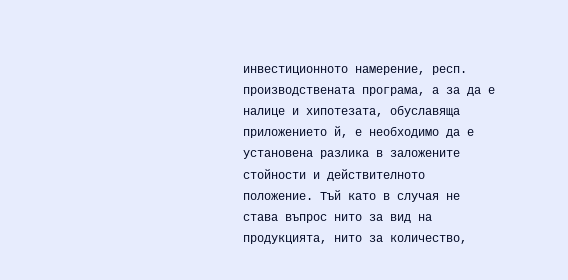инвестиционното намерение, респ. производствената програма, а за да е налице и хипотезата, обуславяща приложението й, е необходимо да е установена разлика в заложените стойности и действителното положение. Тъй като в случая не става въпрос нито за вид на продукцията, нито за количество,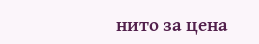нито за цена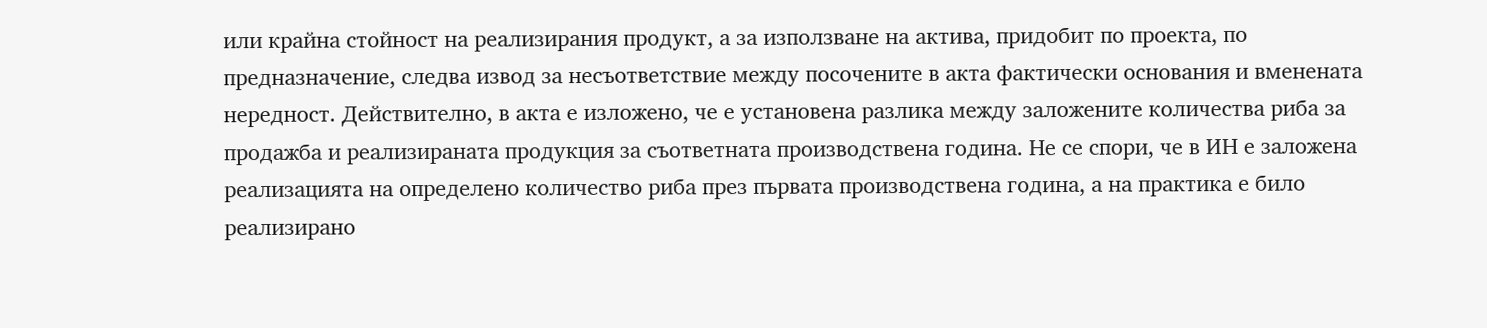или крайна стойност на реализирания продукт, а за използване на актива, придобит по проекта, по предназначение, следва извод за несъответствие между посочените в акта фактически основания и вменената нередност. Действително, в акта е изложено, че е установена разлика между заложените количества риба за продажба и реализираната продукция за съответната производствена година. Не се спори, че в ИН е заложена реализацията на определено количество риба през първата производствена година, а на практика е било реализирано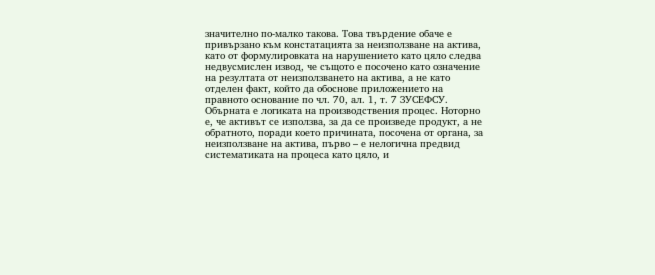значително по-малко такова. Това твърдение обаче е привързано към констатацията за неизползване на актива, като от формулировката на нарушението като цяло следва недвусмислен извод, че същото е посочено като означение на резултата от неизползването на актива, а не като отделен факт, който да обоснове приложението на правното основание по чл. 70, ал. 1, т. 7 ЗУСЕФСУ. Обърната е логиката на производствения процес. Ноторно е, че активът се използва, за да се произведе продукт, а не обратното, поради което причината, посочена от органа, за неизползване на актива, първо – е нелогична предвид систематиката на процеса като цяло, и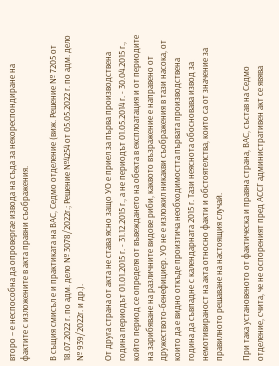второ – е неспособна да опровергае извода на съда за некореспондиране на фактите с изложените в акта правни съображения.

В същия смисъл е и практиката на ВАС, Седмо отделение (виж. Решение № 7205 от 18.07.2022 г. по адм. дело № 3078/2022г.; Решение №4254 от 05.05.2022 г. по адм. дело № 939/2022г. и др.).

От друга страна от акта не става ясно защо УО е приел за първа производствена година периодът 01.01.2015 г. - 31.12.2015 г., а не периодът 01.05.2014 г. - 30.04.2015 г., който период се определя от въвеждането на обекта в експлоатация и от периодите на зарибяване на различните видове риби, каквото възражение е направено от дружеството-бенефициер. УО не е изложил никакви съображения в тази насока, от които да е видно откъде произтича необходимостта първата производствена година да съвпадне с календарната 2015 г. Тази неяснота обосновава извод за немотивираност на акта относно факти и обстоятелства, които са от значение за правилното решаване на настоящия случай.

При така установеното от фактическа и правна страна, ВАС, състав на Седмо отделение, счита, че не оспореният пред АССГ административен акт се явява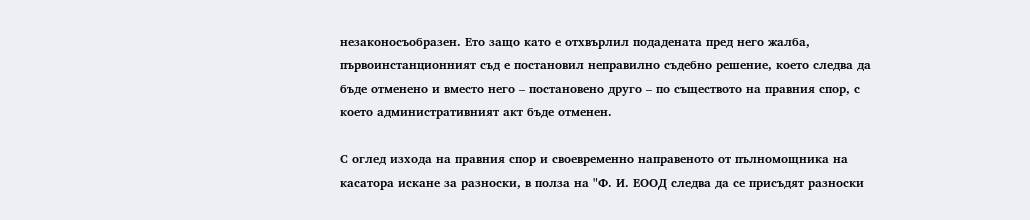незаконосъобразен. Ето защо като е отхвърлил подадената пред него жалба, първоинстанционният съд е постановил неправилно съдебно решение, което следва да бъде отменено и вместо него – постановено друго – по съществото на правния спор, с което административният акт бъде отменен.

С оглед изхода на правния спор и своевременно направеното от пълномощника на касатора искане за разноски, в полза на "Ф. И. ЕООД следва да се присъдят разноски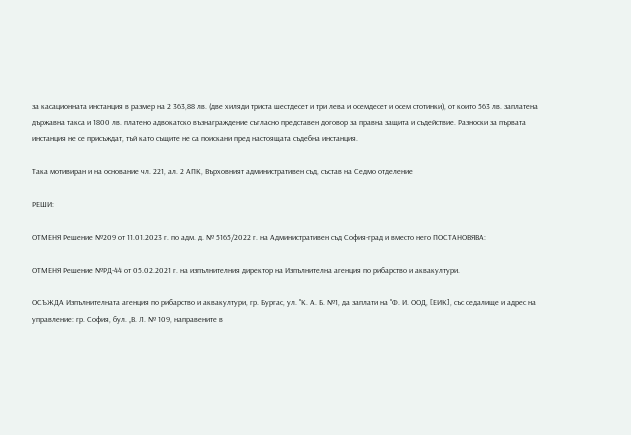за касационната инстанция в размер на 2 363,88 лв. (две хиляди триста шестдесет и три лева и осемдесет и осем стотинки), от които 563 лв. заплатена държавна такса и 1800 лв. платено адвокатско възнаграждение съгласно представен договор за правна защита и съдействие. Разноски за първата инстанция не се присъждат, тъй като същите не са поискани пред настоящата съдебна инстанция.

Така мотивиран и на основание чл. 221, ал. 2 АПК, Върховният административен съд, състав на Седмо отделение

РЕШИ:

ОТМЕНЯ Решение №209 от 11.01.2023 г. по адм. д. № 5165/2022 г. на Административен съд София-град и вместо него ПОСТАНОВЯВА:

ОТМЕНЯ Решение №РД-44 от 05.02.2021 г. на изпълнителния директор на Изпълнителна агенция по рибарство и аквакултури.

ОСЪЖДА Изпълнителната агенция по рибарство и аквакултури, гр. Бургас, ул. "К. А. Б. №1, да заплати на "Ф. И. ООД, [ЕИК], със седалище и адрес на управление: гр. София, бул. „В. Л. № 109, направените в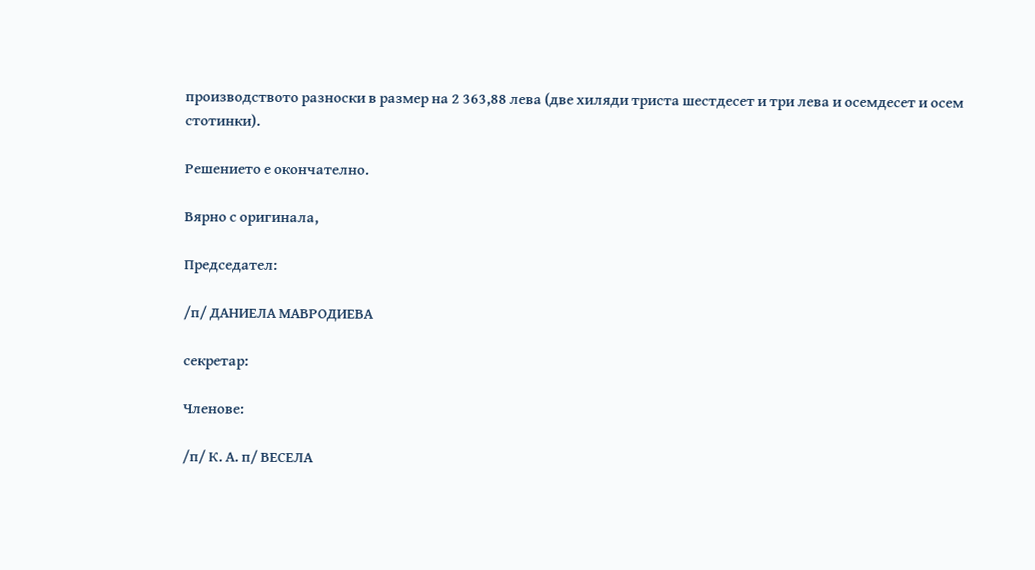производството разноски в размер на 2 363,88 лева (две хиляди триста шестдесет и три лева и осемдесет и осем стотинки).

Решението е окончателно.

Вярно с оригинала,

Председател:

/п/ ДАНИЕЛА МАВРОДИЕВА

секретар:

Членове:

/п/ К. А. п/ ВЕСЕЛА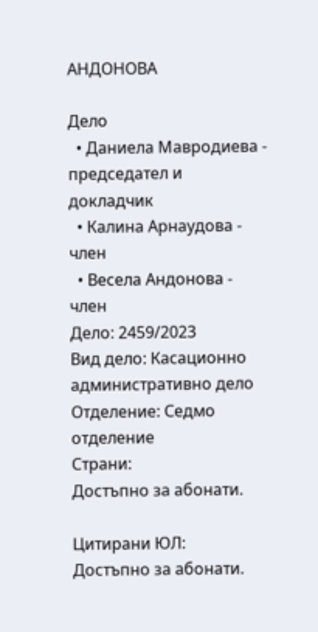АНДОНОВА

Дело
  • Даниела Мавродиева - председател и докладчик
  • Калина Арнаудова - член
  • Весела Андонова - член
Дело: 2459/2023
Вид дело: Касационно административно дело
Отделение: Седмо отделение
Страни:
Достъпно за абонати.

Цитирани ЮЛ:
Достъпно за абонати.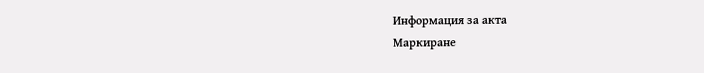Информация за акта
Маркиране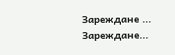Зареждане ...
Зареждане...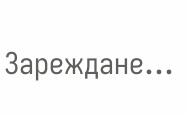Зареждане...